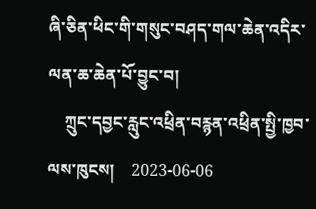ཞི་ཅིན་ཕིང་གི་གསུང་བཤད་གལ་ཆེན་འདིར་ལན་ཆ་ཆེན་པོ་བྱུང་བ།
    ཀྲུང་དབྱང་རླུང་འཕྲིན་བརྙན་འཕྲིན་སྤྱི་ཁྱབ་ལས་ཁུངས།    2023-06-06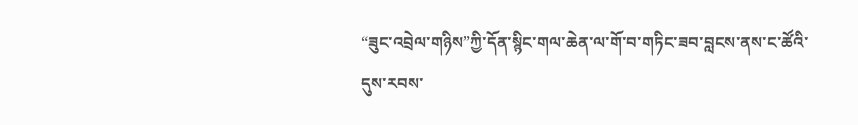“ཟུང་འབྲེལ་གཉིས”ཀྱི་དོན་སྙིང་གལ་ཆེན་ལ་གོ་བ་གཏིང་ཟབ་བླངས་ནས་ང་ཚོའི་དུས་རབས་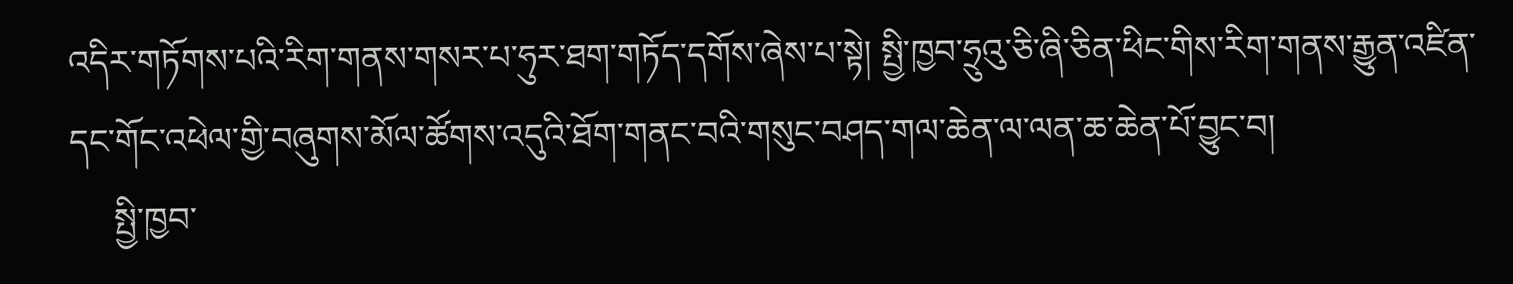འདིར་གཏོགས་པའི་རིག་གནས་གསར་པ་ཧུར་ཐག་གཏོད་དགོས་ཞེས་པ་སྟེ། སྤྱི་ཁྱབ་ཧྲུའུ་ཅི་ཞི་ཅིན་ཕིང་གིས་རིག་གནས་རྒྱུན་འཛིན་དང་གོང་འཕེལ་གྱི་བཞུགས་མོལ་ཚོགས་འདུའི་ཐོག་གནང་བའི་གསུང་བཤད་གལ་ཆེན་ལ་ལན་ཆ་ཆེན་པོ་བྱུང་བ།
     སྤྱི་ཁྱབ་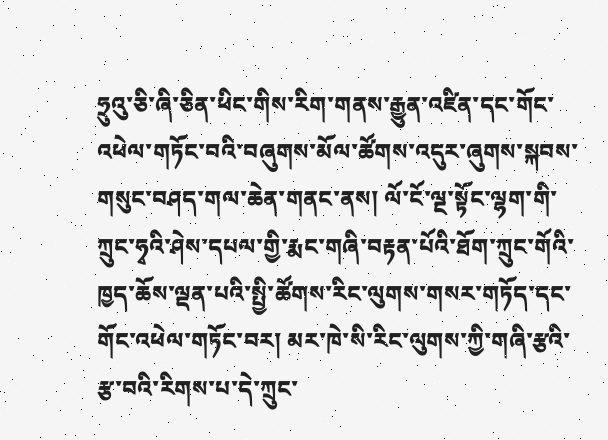ཧྲུའུ་ཅི་ཞི་ཅིན་ཕིང་གིས་རིག་གནས་རྒྱུན་འཛིན་དང་གོང་འཕེལ་གཏོང་བའི་བཞུགས་མོལ་ཚོགས་འདུར་ཞུགས་སྐབས་གསུང་བཤད་གལ་ཆེན་གནང་ནས། ལོ་ངོ་ལྔ་སྟོང་ལྷག་གི་ཀྲུང་ཧྭའི་ཤེས་དཔལ་གྱི་རྨང་གཞི་བརྟན་པོའི་ཐོག་ཀྲུང་གོའི་ཁྱད་ཆོས་ལྡན་པའི་སྤྱི་ཚོགས་རིང་ལུགས་གསར་གཏོད་དང་གོང་འཕེལ་གཏོང་བར། མར་ཁེ་སི་རིང་ལུགས་ཀྱི་གཞི་རྩའི་རྩ་བའི་རིགས་པ་དེ་ཀྲུང་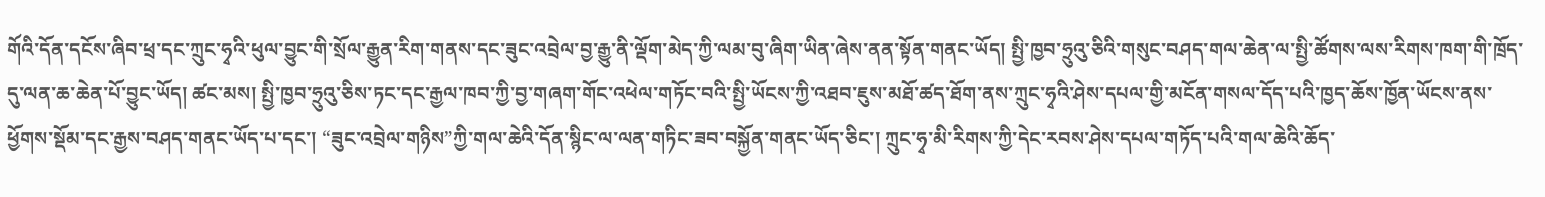གོའི་དོན་དངོས་ཞིབ་ཕྲ་དང་ཀྲུང་ཧྭའི་ཕུལ་བྱུང་གི་སྲོལ་རྒྱུན་རིག་གནས་དང་ཟུང་འབྲེལ་བྱ་རྒྱུ་ནི་ལྡོག་མེད་ཀྱི་ལམ་བུ་ཞིག་ཡིན་ཞེས་ནན་སྟོན་གནང་ཡོད། སྤྱི་ཁྱབ་ཧྲུའུ་ཅིའི་གསུང་བཤད་གལ་ཆེན་ལ་སྤྱི་ཚོགས་ལས་རིགས་ཁག་གི་ཁྲོད་དུ་ལན་ཆ་ཆེན་པོ་བྱུང་ཡོད། ཚང་མས། སྤྱི་ཁྱབ་ཧྲུའུ་ཅིས་ཏང་དང་རྒྱལ་ཁབ་ཀྱི་བྱ་གཞག་གོང་འཕེལ་གཏོང་བའི་སྤྱི་ཡོངས་ཀྱི་འཐབ་ཇུས་མཐོ་ཚད་ཐོག་ནས་ཀྲུང་ཧྭའི་ཤེས་དཔལ་གྱི་མངོན་གསལ་དོད་པའི་ཁྱད་ཆོས་ཁྱོན་ཡོངས་ནས་ཕྱོགས་སྡོམ་དང་རྒྱས་བཤད་གནང་ཡོད་པ་དང་། “ཟུང་འབྲེལ་གཉིས”ཀྱི་གལ་ཆེའི་དོན་སྙིང་ལ་ལན་གཏིང་ཟབ་བསྐྱོན་གནང་ཡོད་ཅིང་། ཀྲུང་ཧྭ་མི་རིགས་ཀྱི་དེང་རབས་ཤེས་དཔལ་གཏོད་པའི་གལ་ཆེའི་ཆོད་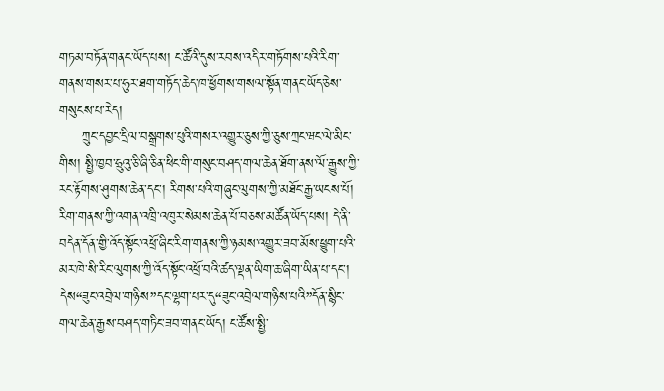གཏམ་བཏོན་གནང་ཡོད་པས། ང་ཚོའི་དུས་རབས་འདིར་གཏོགས་པའི་རིག་གནས་གསར་པ་ཧུར་ཐག་གཏོད་ཆེད་ཁ་ཕྱོགས་གསལ་སྟོན་གནང་ཡོད་ཅེས་གསུངས་པ་རེད།
     ཀྲུང་དབྱང་དྲིལ་བསྒྲགས་པུའི་གསར་འགྱུར་ཅུས་ཀྱི་ཅུས་ཀྲང་ཝང་ལེ་མིང་གིས། སྤྱི་ཁྱབ་ཧྲུའུ་ཅི་ཞི་ཅིན་ཕིང་གི་གསུང་བཤད་གལ་ཆེན་ཐོག་ནས་ལོ་རྒྱུས་ཀྱི་རང་རྟོགས་ཤུགས་ཆེན་དང་། རིགས་པའི་གཞུང་ལུགས་ཀྱི་མཐོང་རྒྱ་ཡངས་པོ། རིག་གནས་ཀྱི་འགན་འཁྲི་འཁུར་སེམས་ཆེན་པོ་བཅས་མཚོན་ཡོད་པས། དེ་ནི་བདེན་དོན་གྱི་འོད་སྟོང་འཕྲོ་ཞིང་རིག་གནས་ཀྱི་ཉམས་འགྱུར་ཟབ་མོས་ཕྱུག་པའི་མར་ཁེ་སི་རིང་ལུགས་ཀྱི་འོད་སྟོང་འཕྲོ་བའི་ཚད་ལྡན་ཡིག་ཆ་ཞིག་ཡིན་པ་དང་། དེས“ཟུང་འབྲེལ་གཉིས”དང་ལྷག་པར་དུ“ཟུང་འབྲེལ་གཉིས་པའི”དོན་སྙིང་གལ་ཆེན་རྒྱས་བཤད་གཏིང་ཟབ་གནང་ཡོད། ང་ཚོས་སྤྱི་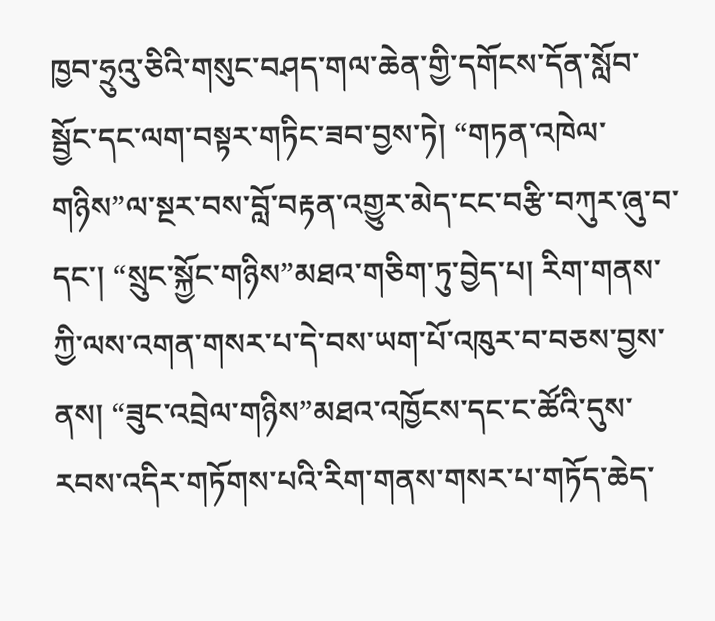ཁྱབ་ཧྲུའུ་ཅིའི་གསུང་བཤད་གལ་ཆེན་གྱི་དགོངས་དོན་སློབ་སྦྱོང་དང་ལག་བསྟར་གཏིང་ཟབ་བྱས་ཏེ། “གཏན་འཁེལ་གཉིས”ལ་སྔར་བས་བློ་བརྟན་འགྱུར་མེད་ངང་བརྩི་བཀུར་ཞུ་བ་དང་། “སྲུང་སྐྱོང་གཉིས”མཐའ་གཅིག་ཏུ་བྱེད་པ། རིག་གནས་ཀྱི་ལས་འགན་གསར་པ་དེ་བས་ཡག་པོ་འཁུར་བ་བཅས་བྱས་ནས། “ཟུང་འབྲེལ་གཉིས”མཐའ་འཁྱོངས་དང་ང་ཚོའི་དུས་རབས་འདིར་གཏོགས་པའི་རིག་གནས་གསར་པ་གཏོད་ཆེད་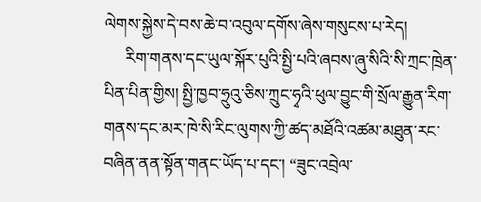ལེགས་སྐྱེས་དེ་བས་ཆེ་བ་འབུལ་དགོས་ཞེས་གསུངས་པ་རེད།
     རིག་གནས་དང་ཡུལ་སྐོར་པུའི་སྤྱི་པའི་ཞབས་ཞུ་སིའི་སི་ཀྲང་ཁྲེན་པིན་པིན་གྱིས། སྤྱི་ཁྱབ་ཧྲུའུ་ཅིས་ཀྲུང་ཧྭའི་ཕུལ་བྱུང་གི་སྲོལ་རྒྱུན་རིག་གནས་དང་མར་ཁེ་སི་རིང་ལུགས་ཀྱི་ཚད་མཐོའི་འཚམ་མཐུན་རང་བཞིན་ནན་སྟོན་གནང་ཡོད་པ་དང་། “ཟུང་འབྲེལ་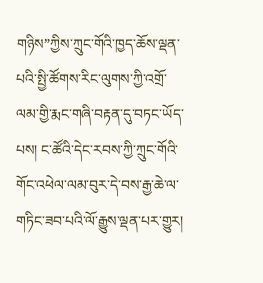གཉིས”ཀྱིས་ཀྲུང་གོའི་ཁྱད་ཆོས་ལྡན་པའི་སྤྱི་ཚོགས་རིང་ལུགས་ཀྱི་འགྲོ་ལམ་གྱི་རྨང་གཞི་བརྟན་དུ་བཏང་ཡོད་པས། ང་ཚོའི་དེང་རབས་ཀྱི་ཀྲུང་གོའི་གོང་འཕེལ་ལམ་བུར་དེ་བས་རྒྱ་ཆེ་ལ་གཏིང་ཟབ་པའི་ལོ་རྒྱུས་ལྡན་པར་གྱུར།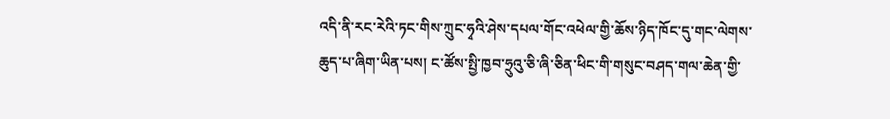འདི་ནི་རང་རེའི་ཏང་གིས་ཀྲུང་ཧྭའི་ཤེས་དཔལ་གོང་འཕེལ་གྱི་ཆོས་ཉིད་ཁོང་དུ་གང་ལེགས་ཆུད་པ་ཞིག་ཡིན་པས། ང་ཚོས་སྤྱི་ཁྱབ་ཧྲུའུ་ཅི་ཞི་ཅིན་ཕིང་གི་གསུང་བཤད་གལ་ཆེན་གྱི་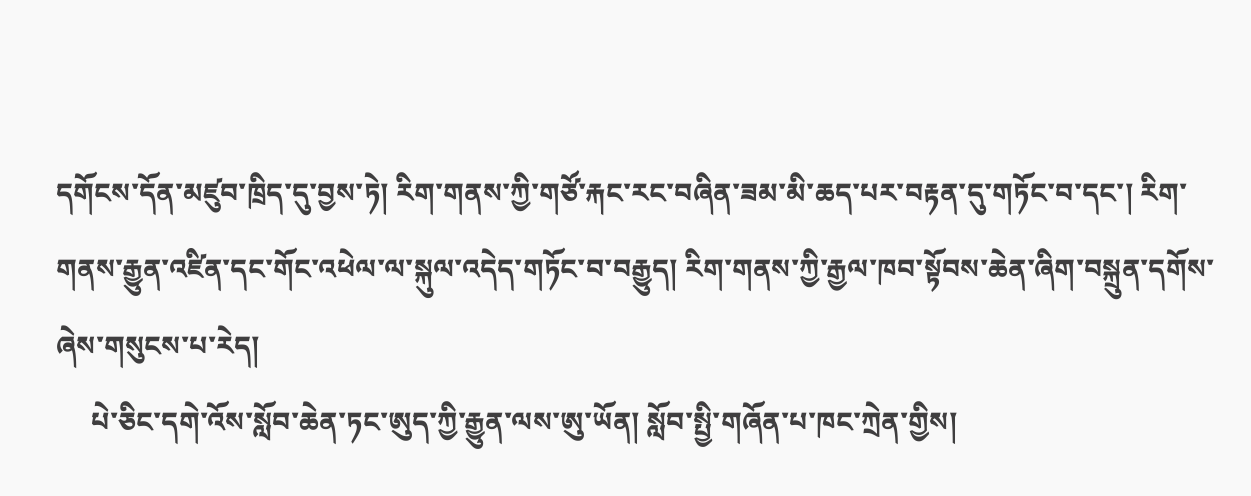དགོངས་དོན་མཛུབ་ཁྲིད་དུ་བྱས་ཏེ། རིག་གནས་ཀྱི་གཙོ་རྐང་རང་བཞིན་ཟམ་མི་ཆད་པར་བརྟན་དུ་གཏོང་བ་དང་། རིག་གནས་རྒྱུན་འཛིན་དང་གོང་འཕེལ་ལ་སྐུལ་འདེད་གཏོང་བ་བརྒྱུད། རིག་གནས་ཀྱི་རྒྱལ་ཁབ་སྟོབས་ཆེན་ཞིག་བསྐྲུན་དགོས་ཞེས་གསུངས་པ་རེད།
     པེ་ཅིང་དགེ་འོས་སློབ་ཆེན་ཏང་ཨུད་ཀྱི་རྒྱུན་ལས་ཨུ་ཡོན། སློབ་སྤྱི་གཞོན་པ་ཁང་ཀྲེན་གྱིས།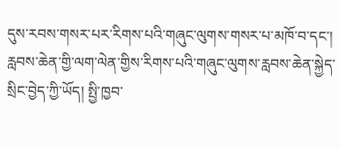དུས་རབས་གསར་པར་རིགས་པའི་གཞུང་ལུགས་གསར་པ་མཁོ་བ་དང་། རླབས་ཆེན་གྱི་ལག་ལེན་གྱིས་རིགས་པའི་གཞུང་ལུགས་རླབས་ཆེན་སྐྱེད་སྲིང་བྱེད་ཀྱི་ཡོད། སྤྱི་ཁྱབ་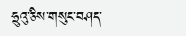ཧྲུའུ་ཅིས་གསུང་བཤད་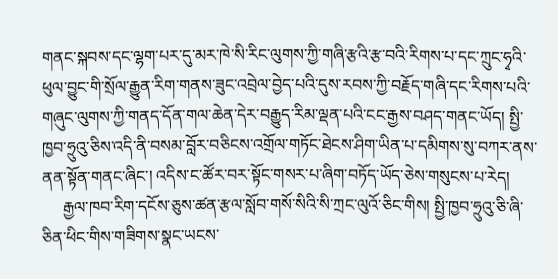གནང་སྐབས་དང་ལྷག་པར་དུ་མར་ཁེ་སི་རིང་ལུགས་ཀྱི་གཞི་རྩའི་རྩ་བའི་རིགས་པ་དང་ཀྲུང་ཧྭའི་ཕུལ་བྱུང་གི་སྲོལ་རྒྱུན་རིག་གནས་ཟུང་འབྲེལ་བྱེད་པའི་དུས་རབས་ཀྱི་བརྗོད་གཞི་དང་རིགས་པའི་གཞུང་ལུགས་ཀྱི་གནད་དོན་གལ་ཆེན་དེར་བརྒྱུད་རིམ་ལྡན་པའི་ངང་རྒྱས་བཤད་གནང་ཡོད། སྤྱི་ཁྱབ་ཧྲུའུ་ཅིས་འདི་ནི་བསམ་བློར་བཅིངས་འགྲོལ་གཏོང་ཐེངས་ཤིག་ཡིན་པ་དམིགས་སུ་བཀར་ནས་ནན་སྟོན་གནང་ཞིང་། འདིས་ང་ཚོར་བར་སྟོང་གསར་པ་ཞིག་བཏོད་ཡོད་ཅེས་གསུངས་པ་རེད།
     རྒྱལ་ཁབ་རིག་དངོས་ཅུས་ཚན་རྩལ་སློབ་གསོ་སིའི་སི་ཀྲང་ལུའོ་ཅིང་གིས། སྤྱི་ཁྱབ་ཧྲུའུ་ཅི་ཞི་ཅིན་ཕིང་གིས་གཟིགས་སྣང་ཡངས་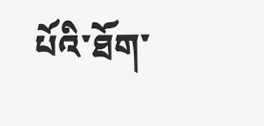པོའི་ཐོག་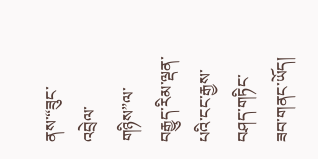ནས་“ཟུང་འབྲེལ་གཉིས”ལ་བརྒྱུད་རིམ་ལྡན་པའི་ངང་རྒྱས་བཤད་གཏིང་ཟབ་གནང་ཡོད།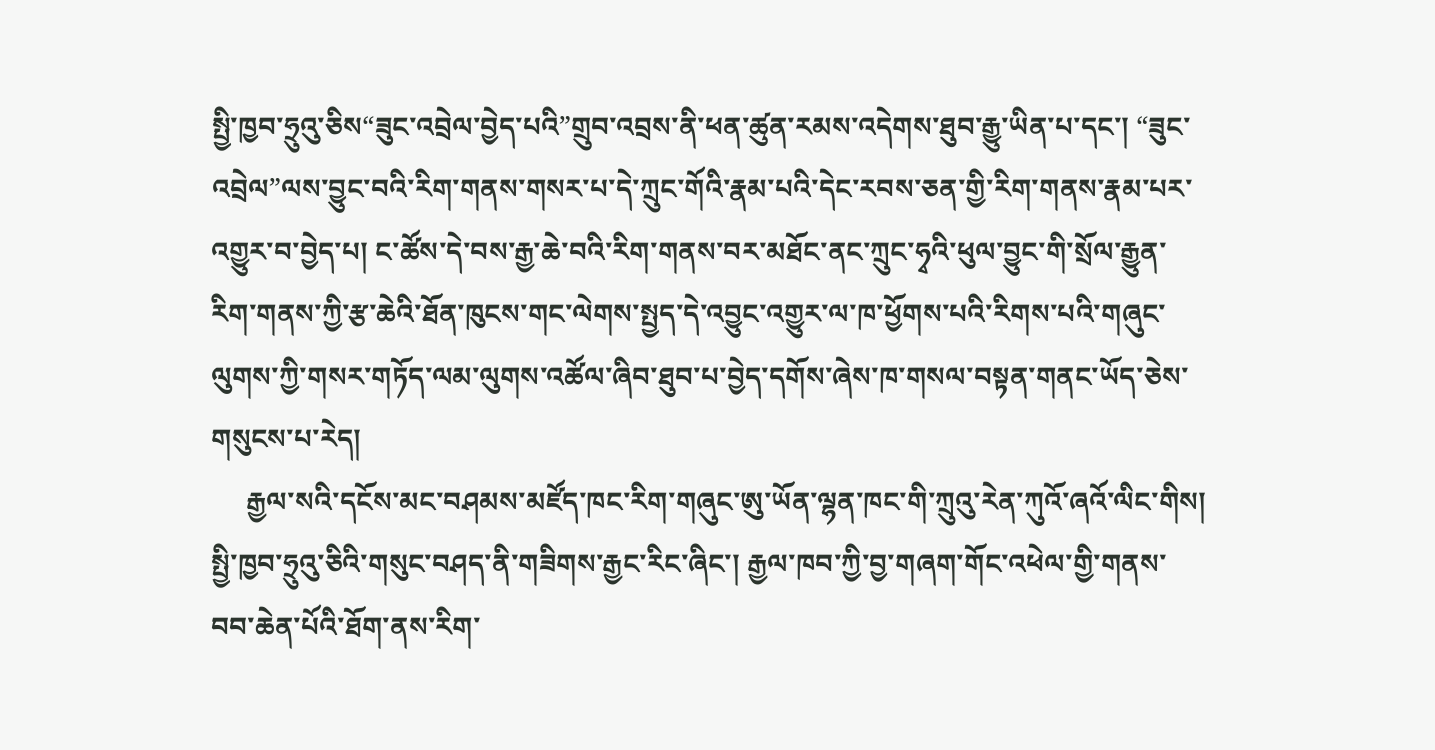སྤྱི་ཁྱབ་ཧྲུའུ་ཅིས“ཟུང་འབྲེལ་བྱེད་པའི”གྲུབ་འབྲས་ནི་ཕན་ཚུན་རམས་འདེགས་ཐུབ་རྒྱུ་ཡིན་པ་དང་། “ཟུང་འབྲེལ”ལས་བྱུང་བའི་རིག་གནས་གསར་པ་དེ་ཀྲུང་གོའི་རྣམ་པའི་དེང་རབས་ཅན་གྱི་རིག་གནས་རྣམ་པར་འགྱུར་བ་བྱེད་པ། ང་ཚོས་དེ་བས་རྒྱ་ཆེ་བའི་རིག་གནས་བར་མཐོང་ནང་ཀྲུང་ཧྭའི་ཕུལ་བྱུང་གི་སྲོལ་རྒྱུན་རིག་གནས་ཀྱི་རྩ་ཆེའི་ཐོན་ཁུངས་གང་ལེགས་སྤྱད་དེ་འབྱུང་འགྱུར་ལ་ཁ་ཕྱོགས་པའི་རིགས་པའི་གཞུང་ལུགས་ཀྱི་གསར་གཏོད་ལམ་ལུགས་འཚོལ་ཞིབ་ཐུབ་པ་བྱེད་དགོས་ཞེས་ཁ་གསལ་བསྟན་གནང་ཡོད་ཅེས་གསུངས་པ་རེད།
     རྒྱལ་སའི་དངོས་མང་བཤམས་མཛོད་ཁང་རིག་གཞུང་ཨུ་ཡོན་ལྷན་ཁང་གི་ཀྲུའུ་རེན་ཀུའོ་ཞའོ་ལིང་གིས། སྤྱི་ཁྱབ་ཧྲུའུ་ཅིའི་གསུང་བཤད་ནི་གཟིགས་རྒྱང་རིང་ཞིང་། རྒྱལ་ཁབ་ཀྱི་བྱ་གཞག་གོང་འཕེལ་གྱི་གནས་བབ་ཆེན་པོའི་ཐོག་ནས་རིག་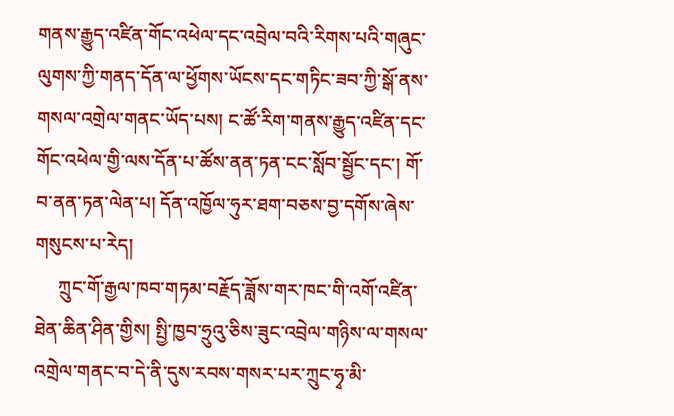གནས་རྒྱུད་འཛིན་གོང་འཕེལ་དང་འབྲེལ་བའི་རིགས་པའི་གཞུང་ལུགས་ཀྱི་གནད་དོན་ལ་ཕྱོགས་ཡོངས་དང་གཏིང་ཟབ་ཀྱི་སྒོ་ནས་གསལ་འགྲེལ་གནང་ཡོད་པས། ང་ཚོ་རིག་གནས་རྒྱུད་འཛིན་དང་གོང་འཕེལ་གྱི་ལས་དོན་པ་ཚོས་ནན་ཏན་ངང་སློབ་སྦྱོང་དང་། གོ་བ་ནན་ཏན་ལེན་པ། དོན་འཁྱོལ་ཧུར་ཐག་བཅས་བྱ་དགོས་ཞེས་གསུངས་པ་རེད།
     ཀྲུང་གོ་རྒྱལ་ཁབ་གཏམ་བརྗོད་ཟློས་གར་ཁང་གི་འགོ་འཛིན་ཐེན་ཆིན་ཤིན་གྱིས། སྤྱི་ཁྱབ་ཧྲུའུ་ཅིས་ཟུང་འབྲེལ་གཉིས་ལ་གསལ་འགྲེལ་གནང་བ་དེ་ནི་དུས་རབས་གསར་པར་ཀྲུང་ཧྭ་མི་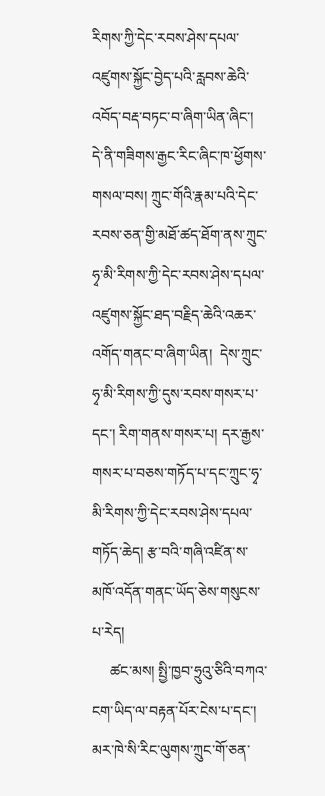རིགས་ཀྱི་དེང་རབས་ཤེས་དཔལ་འཛུགས་སྐྱོང་བྱེད་པའི་རླབས་ཆེའི་འབོད་བརྡ་བཏང་བ་ཞིག་ཡིན་ཞིང་། དེ་ནི་གཟིགས་རྒྱང་རིང་ཞིང་ཁ་ཕྱོགས་གསལ་བས། ཀྲུང་གོའི་རྣམ་པའི་དེང་རབས་ཅན་གྱི་མཐོ་ཚད་ཐོག་ནས་ཀྲུང་ཧྭ་མི་རིགས་ཀྱི་དེང་རབས་ཤེས་དཔལ་འཛུགས་སྐྱོང་ཐད་བརྗིད་ཆེའི་འཆར་འགོད་གནང་བ་ཞིག་ཡིན།  དེས་ཀྲུང་ཧྭ་མི་རིགས་ཀྱི་དུས་རབས་གསར་པ་དང་། རིག་གནས་གསར་པ། དར་རྒྱས་གསར་པ་བཅས་གཏོད་པ་དང་ཀྲུང་ཧྭ་མི་རིགས་ཀྱི་དེང་རབས་ཤེས་དཔལ་གཏོད་ཆེད། རྩ་བའི་གཞི་འཛིན་ས་མཁོ་འདོན་གནང་ཡོད་ཅེས་གསུངས་པ་རེད།
     ཚང་མས། སྤྱི་ཁྱབ་ཧྲུའུ་ཅིའི་བཀའ་ངག་ཡིད་ལ་བརྟན་པོར་ངེས་པ་དང་། མར་ཁེ་སི་རིང་ལུགས་ཀྲུང་གོ་ཅན་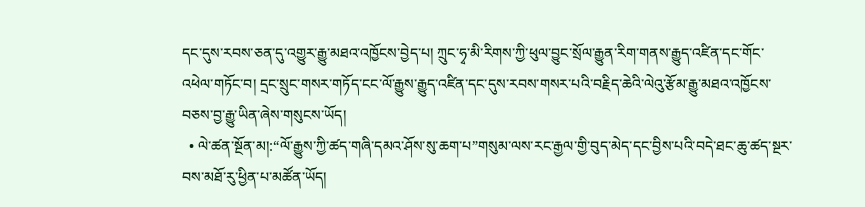དང་དུས་རབས་ཅན་དུ་འགྱུར་རྒྱུ་མཐའ་འཁྱོངས་བྱེད་པ། ཀྲུང་ཧྭ་མི་རིགས་ཀྱི་ཕུལ་བྱུང་སྲོལ་རྒྱུན་རིག་གནས་རྒྱུད་འཛིན་དང་གོང་འཕེལ་གཏོང་བ། དྲང་སྲུང་གསར་གཏོད་ངང་ལོ་རྒྱུས་རྒྱུད་འཛིན་དང་དུས་རབས་གསར་པའི་བརྗིད་ཆེའི་ལེའུ་རྩོམ་རྒྱུ་མཐའ་འཁྱོངས་བཅས་བྱ་རྒྱུ་ཡིན་ཞེས་གསུངས་ཡོད།
  • ལེ་ཚན་སྔོན་མ།:“ལོ་རྒྱུས་ཀྱི་ཚད་གཞི་དམའ་ཤོས་སུ་ཆག་པ”གསུམ་ལས་རང་རྒྱལ་གྱི་བུད་མེད་དང་བྱིས་པའི་བདེ་ཐང་ཆུ་ཚད་སྔར་བས་མཐོ་རུ་ཕྱིན་པ་མཚོན་ཡོད།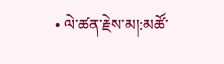• ལེ་ཚན་རྗེས་མ།:མཚོ་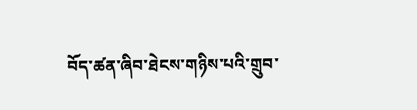བོད་ཚན་ཞིབ་ཐེངས་གཉིས་པའི་གྲུབ་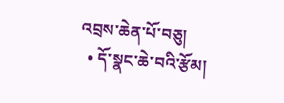འབྲས་ཆེན་པོ་བཅུ།
  • དོ་སྣང་ཆེ་བའི་རྩོམ།